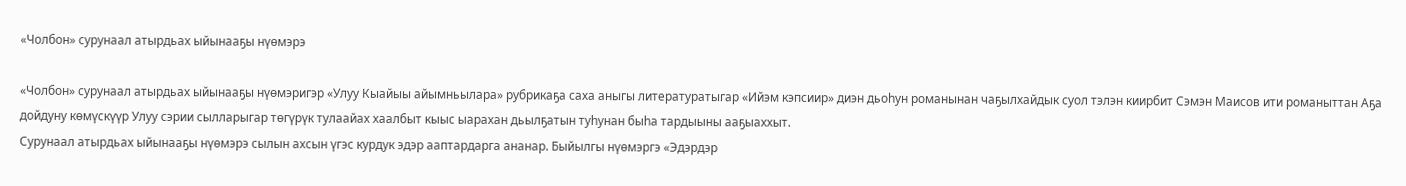«Чолбон» сурунаал атырдьах ыйынааҕы нүөмэрэ

«Чолбон» сурунаал атырдьах ыйынааҕы нүөмэригэр «Улуу Кыайыы айымньылара» рубрикаҕа саха аныгы литературатыгар «Ийэм кэпсиир» диэн дьоһун романынан чаҕылхайдык суол тэлэн киирбит Сэмэн Маисов ити романыттан Аҕа дойдуну көмүскүүр Улуу сэрии сылларыгар төгүрүк тулаайах хаалбыт кыыс ыарахан дьылҕатын туһунан быһа тардыыны ааҕыаххыт.
Сурунаал атырдьах ыйынааҕы нүөмэрэ сылын ахсын үгэс курдук эдэр ааптардарга ананар. Быйылгы нүөмэргэ «Эдэрдэр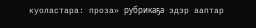куоластара: проза» рубрикаҕа эдэр ааптар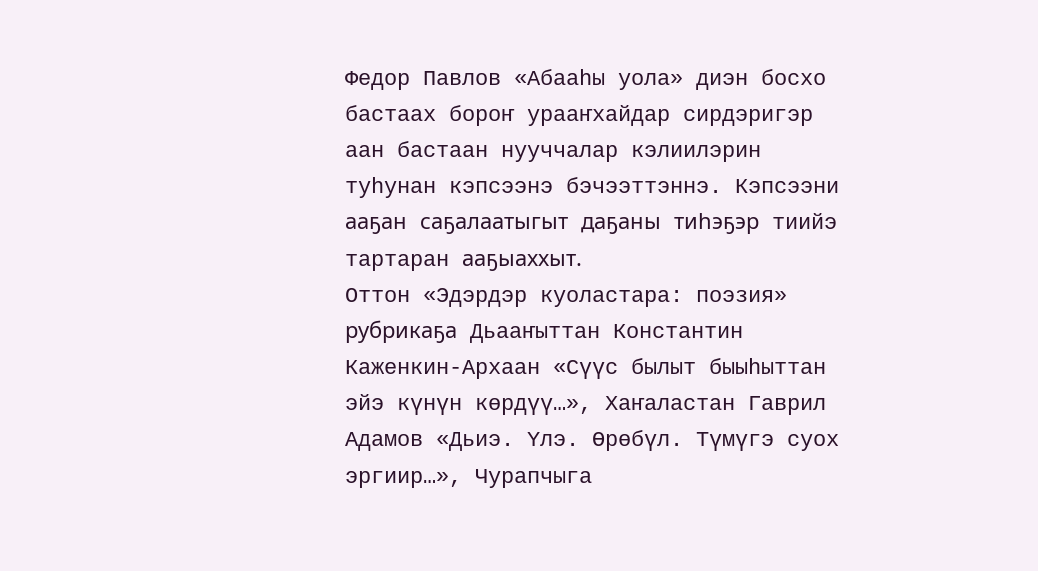Федор Павлов «Абааһы уола» диэн босхо бастаах бороҥ урааҥхайдар сирдэригэр аан бастаан нууччалар кэлиилэрин туһунан кэпсээнэ бэчээттэннэ. Кэпсээни ааҕан саҕалаатыгыт даҕаны тиһэҕэр тиийэ тартаран ааҕыаххыт.
Оттон «Эдэрдэр куоластара: поэзия» рубрикаҕа Дьааҥыттан Константин Каженкин-Архаан «Сүүс былыт быыһыттан эйэ күнүн көрдүү…», Хаҥаластан Гаврил Адамов «Дьиэ. Үлэ. Өрөбүл. Түмүгэ суох эргиир…», Чурапчыга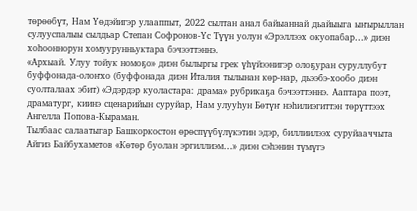төрөөбүт, Нам Үөдэйигэр улааппыт, 2022 сылтан анал байыаннай дьайыыга ыҥырыллан сулууспалыы сылдьар Степан Софронов-Үс Түүн уолун «Эрэллээх окуопабар…» диэн хоһооннорун хомуурунньуктара бэчээттэннэ.
«Архыай. Улуу тойук номоҕо» диэн былыргы грек үһүйээнигэр олоҕуран суруллубут буффонада-олоҥхо (буффонада диэн Италия тылынан көр-нар, дьээбэ-хообо диэн суолталаах эбит) «Эдэрдэр куоластара: драма» рубрикаҕа бэчээттэннэ. Ааптара поэт, драматург, киинэ сценарийын суруйар, Нам улууһун Бөтүҥ нэһилиэгиттэн төрүттээх Ангелла Попова-Кыраман.
Тылбаас салаатыгар Башкоркостон өрөспүүбүлүкэтин эдэр, биллиилээх суруйааччыта Айгиз Байбухаметов «Көтөр буолан эргиллиэм…» диэн сэһэнин түмүгэ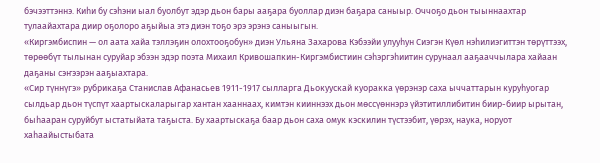бэчээттэннэ. Киһи бу сэһэни ыал буолбут эдэр дьон бары ааҕара буоллар диэн баҕара саныыр. Оччоҕо дьон тыыннаахтар тулаайахтара диир оҕолоро аҕыйыа этэ диэн тоҕо эрэ эрэнэ саныыгын.
«Киргэмбиспин — ол аата хайа тэллэҕин олохтооҕобун» диэн Ульяна Захарова Кэбээйи улууһун Сиэгэн Күөл нэһилиэгиттэн төрүттээх, төрөөбүт тылынан суруйар эбээн эдэр поэта Михаил Кривошапкин-Киргэмбистиин сэһэргэһиитин сурунаал ааҕааччылара хайаан даҕаны сэҥээрэн ааҕыахтара.
«Сир түннүгэ» рубрикаҕа Станислав Афанасьев 1911-1917 сылларга Дьокуускай куоракка үөрэнэр саха ыччаттарын куруһуогар сылдьар дьон түспүт хаартыскаларыгар хантан хааннаах, кимтэн кииннээх дьон мөссүөннэрэ үйэтитиллибитин биир-биир ырытан, быһааран суруйбут ыстатыйата таҕыста. Бу хаартыскаҕа баар дьон саха омук кэскилин түстээбит, үөрэх, наука, норуот хаһаайыстыбата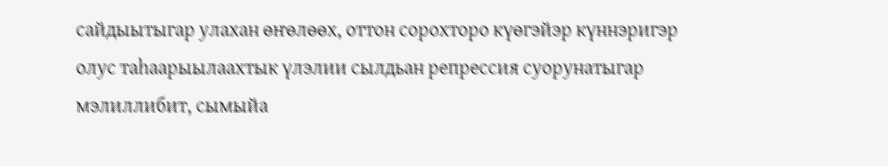сайдыытыгар улахан өҥөлөөх, оттон сорохторо күөгэйэр күннэригэр олус таһаарыылаахтык үлэлии сылдьан репрессия суорунатыгар мэлиллибит, сымыйа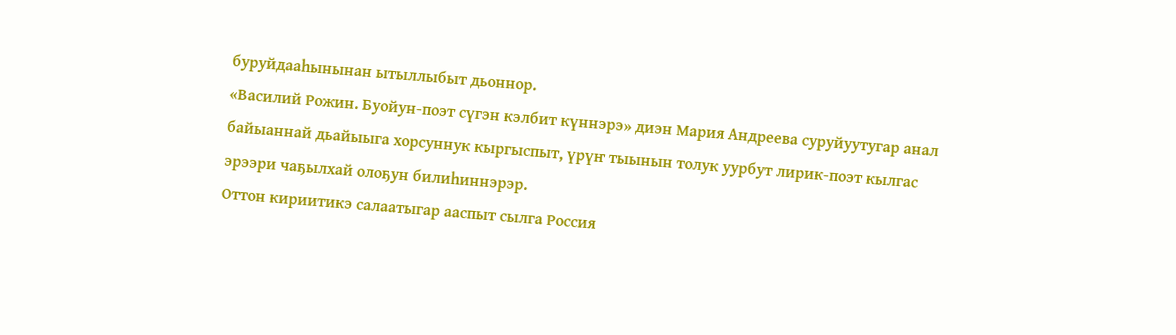буруйдааһынынан ытыллыбыт дьоннор.
«Василий Рожин. Буойун-поэт сүгэн кэлбит күннэрэ» диэн Мария Андреева суруйуутугар анал байыаннай дьайыыга хорсуннук кыргыспыт, үрүҥ тыынын толук уурбут лирик-поэт кылгас эрээри чаҕылхай олоҕун билиһиннэрэр.
Оттон кириитикэ салаатыгар ааспыт сылга Россия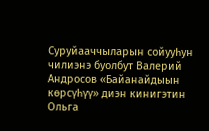Суруйааччыларын сойууһун чилиэнэ буолбут Валерий Андросов «Байанайдыын көрсүһүү» диэн кинигэтин Ольга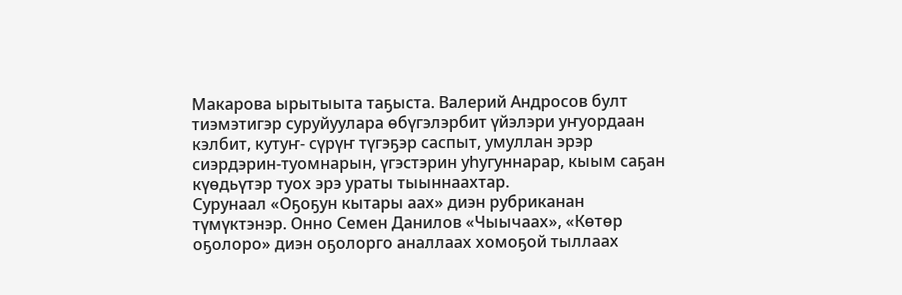Макарова ырытыыта таҕыста. Валерий Андросов булт тиэмэтигэр суруйуулара өбүгэлэрбит үйэлэри уҥуордаан кэлбит, кутуҥ- сүрүҥ түгэҕэр саспыт, умуллан эрэр сиэрдэрин-туомнарын, үгэстэрин уһугуннарар, кыым саҕан күөдьүтэр туох эрэ ураты тыыннаахтар.
Сурунаал «Оҕоҕун кытары аах» диэн рубриканан түмүктэнэр. Онно Семен Данилов «Чыычаах», «Көтөр оҕолоро» диэн оҕолорго аналлаах хомоҕой тыллаах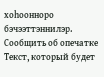хоһоонноро бэчээттэннилэр.
Сообщить об опечатке
Текст, который будет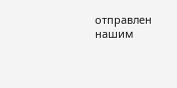отправлен нашим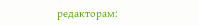редакторам: